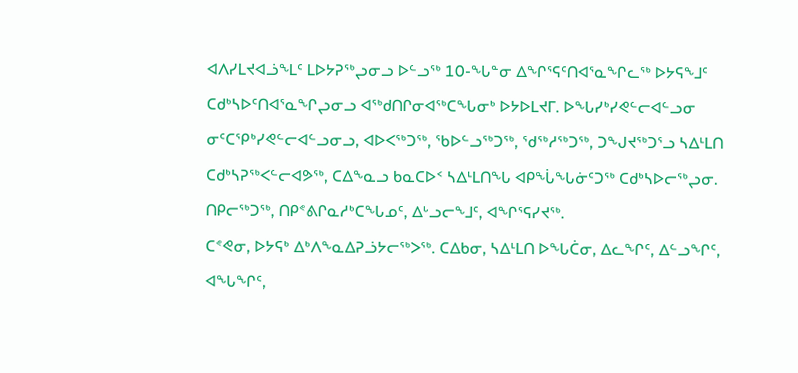ᐊᐱᓯᒪᔪᐊᓘᖕᒪᑦ ᒪᐅᔭᕈᖅᖢᓂᓗ ᐅᓪᓗᖅ 10-ᖓᓐᓂ ᐃᖏᕐᕋᑦᑎᐊᕐᓇᖏᓚᖅ ᐅᔭᕋᖕᒧᑦ ᑕᑯᒃᓴᐅᑦᑎᐊᕐᓇᖏᖢᓂᓗ ᐊᖅᑯᑎᒋᓂᐊᖅᑕᖓᓂᒃ ᐅᔭᐅᒪᔪᒥ. ᐅᖓᓯᒃᓯᕙᓪᓕᐊᓪᓗᓂ ᓂᑦᑕᕿᒃᓯᕙᓪᓕᐊᓪᓗᓂᓗ, ᐊᐅᐸᖅᑐᖅ, ᖃᐅᓪᓗᖅᑐᖅ, ᖁᖅᓱᖅᑐᖅ, ᑐᖑᔪᖅᑐᕐᓗ ᓴᐃᒻᒪᑎ ᑕᑯᒃᓴᕈᖅᐸᓪᓕᐊᕗᖅ, ᑕᐃᖕᓇᓗ ᑲᓇᑕᐅᑉ ᓴᐃᒻᒪᑎᖓ ᐊᑭᖔᖓᓃᑦᑐᖅ ᑕᑯᒃᓴᐅᓕᖅᖢᓂ. ᑎᑭᓕᖅᑐᖅ, ᑎᑭᕝᕕᒋᓇᓱᒃᑕᖓᓄᑦ, ᐃᒡᓗᓕᖕᒧᑦ, ᐊᖏᕐᕋᓯᔪᖅ.
ᑕᕝᕙᓂ, ᐅᔭᕋᒃ ᐃᒃᐱᖕᓇᐃᕈᓘᔭᓕᖅᐳᖅ. ᑕᐃᑲᓂ, ᓴᐃᒻᒪᑎ ᐅᖓᑖᓂ, ᐃᓚᖏᑦ, ᐃᓪᓗᖏᑦ, ᐊᖓᖏᑦ,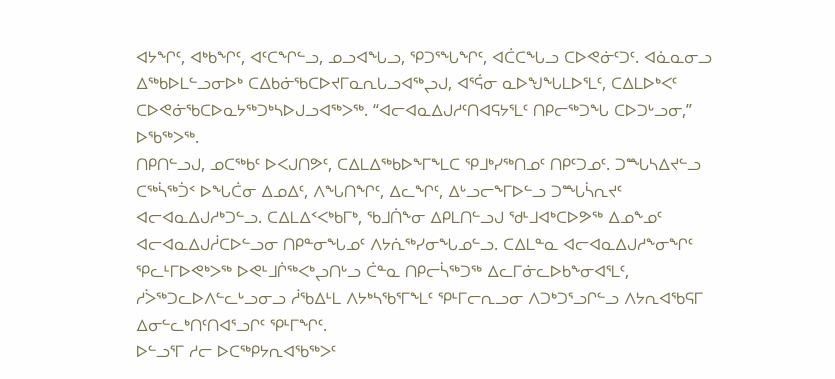ᐊᔭᖏᑦ, ᐊᒃᑲᖏᑦ, ᐊᑦᑕᖏᓪᓗ, ᓄᓗᐊᖓᓗ, ᕿᑐᕐᖓᖏᑦ, ᐊᑖᑕᖓᓗ ᑕᐅᕙᓃᑦᑐᑦ. ᐊᓈᓇᓂᓗ ᐃᖅᑲᐅᒪᓪᓗᓂᐅᒃ ᑕᐃᑲᓃᖃᑕᐅᔪᒥᓇᕆᒐᓗᐊᖅᖢᒍ, ᐊᕐᕌᓂ ᓇᐅᖑᖓᒪᐅᕐᒪᑦ, ᑕᐃᒪᐅᒃᐸᑦ ᑕᐅᕙᓃᖃᑕᐅᓇᔭᖅᑐᒃᓴᐅᒍᓗᐊᖅᐳᖅ. “ᐊᓕᐊᓇᐃᒍᓱᑦᑎᐊᕋᔭᕐᒪᑦ ᑎᑭᓕᖅᑐᖓ ᑕᐅᑐᒡᓗᓂ,” ᐅᖃᖅᐳᖅ.
ᑎᑭᑎᓪᓗᒍ, ᓄᑕᖅᑲᑦ ᐅᐸᒍᑎᕗᑦ, ᑕᐃᒪᐃᖅᑲᐅᖕᒥᖕᒪᑕ ᕿᒧᒃᓯᖅᑎᓄᑦ ᑎᑭᑦᑐᓄᑦ. ᑐᙵᓴᐃᔪᓪᓗ ᑕᖅᓵᖅᑑᑉ ᐅᖓᑖᓂ ᐃᓄᐃᑦ, ᐱᖓᑎᖏᑦ, ᐃᓚᖏᑦ, ᐃᒡᓗᓕᖕᒥᐅᓪᓗ ᑐᙵᓵᕆᔪᑦ ᐊᓕᐊᓇᐃᒍᓱᒃᑐᓪᓗ. ᑕᐃᒪᐃᑉᐸᒃᑲᒥᒃ, ᖃᒧᑏᖕᓂ ᐃᑭᒪᑎᓪᓗᒍ ᖁᒻᒧᐊᒃᑕᐅᕗᖅ ᐃᓄᖕᓄᑦ ᐊᓕᐊᓇᐃᒍᓲᑕᐅᓪᓗᓂ ᑎᑭᓐᓂᖓᓄᑦ ᐱᔭᕇᖅᓯᓂᖓᓄᓪᓗ. ᑕᐃᒪᓐᓇ ᐊᓕᐊᓇᐃᒍᓱᖕᓂᖏᑦ ᕿᓚᒻᒥᐅᕙᒃᐳᖅ ᐅᕙᒻᒧᒌᖅᐸᒃᖢᑎᒡᓗ ᑖᓐᓇ ᑎᑭᓕᓵᖅᑐᖅ ᐃᓚᒥᓃᓚᐅᑲᖕᓂᐊᕐᒪᑦ, ᓱᐴᖅᑐᓚᐅᐱᓪᓚᒡᓗᓂᓗ ᓲᖃᐃᒻᒪ ᐱᔭᒃᓴᖃᕐᒥᖕᒪᑦ ᕿᒻᒥᓕᕆᓗᓂ ᐱᑐᒃᑐᕐᓗᒋᓪᓗ ᐱᔭᕆᐊᖃᕋᒥ ᐃᓂᓪᓚᒃᑎᑦᑎᐊᕐᓗᒋᑦ ᕿᒻᒥᖏᑦ.
ᐅᓪᓗᕐᒥ ᓱᓕ ᐅᑕᖅᑭᔭᕆᐊᖃᖅᐳᑦ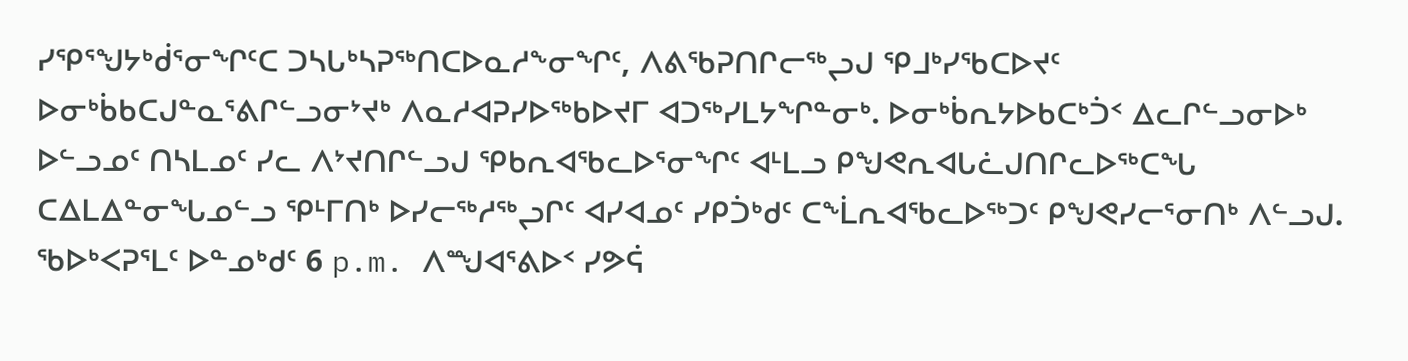ᓯᕿᕐᖑᔭᒃᑰᕐᓂᖏᑦᑕ ᑐᓴᒐᒃᓴᕈᖅᑎᑕᐅᓇᓱᖕᓂᖏᑦ, ᐱᕕᖃᕈᑎᒋᓕᖅᖢᒍ ᕿᒧᒃᓯᖃᑕᐅᔪᑦ ᐅᓂᒃᑳᑲᑕᒍᓐᓇᕐᕕᒋᓪᓗᓂᔾᔪᒃ ᐱᓇᓱᐊᕈᓯᐅᖅᑲᐅᔪᒥ ᐊᑐᖅᓯᒪᔭᖏᓐᓂᒃ. ᐅᓂᒃᑳᕆᔭᐅᑲᑕᒃᑑᑉ ᐃᓚᒋᓪᓗᓂᐅᒃ ᐅᓪᓗᓄᑦ ᑎᓴᒪᓄᑦ ᓯᓚ ᐱᔾᔪᑎᒋᓪᓗᒍ ᕿᑲᕆᐊᖃᓚᐅᕐᓂᖏᑦ ᐊᒻᒪᓗ ᑭᖑᕙᕆᐊᒐᓛᒍᑎᒋᓚᐅᖅᑕᖓ ᑕᐃᒪᐃᓐᓂᖓᓄᓪᓗ ᕿᒻᒥᑎᒃ ᐅᓯᓕᖅᓱᖅᖢᒋᑦ ᐊᓯᐊᓄᑦ ᓯᑭᑑᒃᑯᑦ ᑕᖕᒫᕆᐊᖃᓚᐅᖅᑐᑦ ᑭᖑᕙᓯᓕᕐᓂᑎᒃ ᐱᓪᓗᒍ.
ᖃᐅᒃᐸᕈᕐᒪᑦ ᐅᓐᓄᒃᑯᑦ 6 p.m. ᐱᙳᐊᕐᕕᐅᑉ ᓯᕗᕌ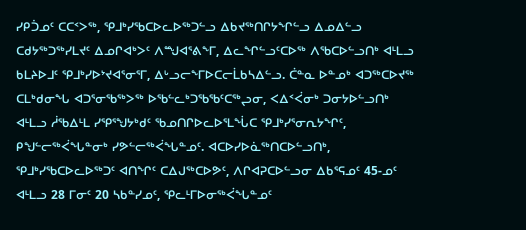ᓯᑭᑑᓄᑦ ᑕᑕᑉᐳᖅ, ᕿᒧᒃᓯᖃᑕᐅᓚᐅᖅᑐᓪᓗ ᐃᑲᔪᖅᑎᒋᔭᖏᓪᓗ ᐃᓄᐃᓪᓗ ᑕᑯᔭᖅᑐᖅᓯᒪᔪᑦ ᐃᓄᒋᐊᒃᐳᑦ ᐱᙳᐊᕐᕕᖕᒥ, ᐃᓚᖏᓪᓗᑦᑕᐅᖅ ᐱᖃᑕᐅᓪᓗᑎᒃ ᐊᒻᒪᓗ ᑲᒪᔨᐅᒧᑦ ᕿᒧᒃᓯᐅᔾᔪᐊᕐᓂᕐᒥ, ᐃᒡᓗᓕᖕᒥᐅᑕᓕᒫᑲᓴᐃᓪᓗ. ᑖᓐᓇ ᐅᓐᓄᒃ ᐊᑐᖅᑕᐅᔪᖅ ᑕᒪᒃᑯᓂᖓ ᐊᑐᕐᓂᖃᖅᐳᖅ ᐅᖃᓪᓚᒃᑐᖃᖃᑦᑕᖅᖢᓂ, ᐸᐃᑉᐹᓂᒃ ᑐᓂᔭᐅᓪᓗᑎᒃ ᐊᒻᒪᓗ ᓲᖃᐃᒻᒪ ᓯᕿᕐᖑᔭᒃᑯᑦ ᖃᓄᑎᒋᐅᓚᐅᕐᒪᖔᑕ ᕿᒧᒃᓯᕐᓂᕆᔭᖏᑦ, ᑭᖑᓪᓕᖅᐹᖓᓐᓂᒃ ᓯᕗᓪᓕᖅᐹᖓᓐᓄᑦ. ᐊᑕᐅᓯᐅᓈᖅᑎᑕᐅᓪᓗᑎᒃ, ᕿᒧᒃᓯᖃᑕᐅᓚᐅᖅᑐᑦ ᐊᑎᖏᑦ ᑕᐃᒍᖅᑕᐅᕗᑦ, ᐱᒋᐊᕈᑕᐅᓪᓗᓂ ᐃᑲᕐᕋᓄᑦ 45-ᓄᑦ ᐊᒻᒪᓗ 28 ᒥᓂᑦ 20 ᓴᑲᓐᓯᓄᑦ, ᕿᓚᒻᒥᐅᓂᖅᐹᖓᓐᓄᑦ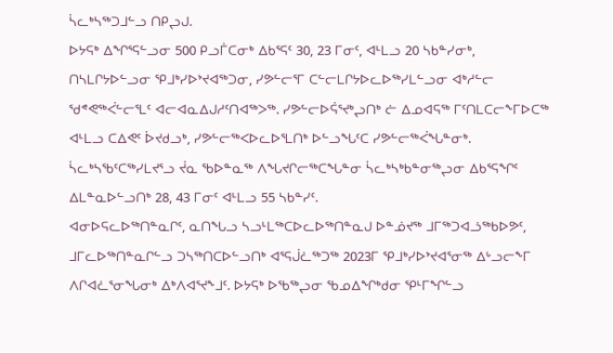ᓵᓚᒃᓴᖅᑐᒧᓪᓗ ᑎᑭᖢᒍ.
ᐅᔭᕋᒃ ᐃᖏᕐᕋᓪᓗᓂ 500 ᑭᓗᒦᑕᓂᒃ ᐃᑲᕐᕋᑦ 30, 23 ᒥᓂᑦ, ᐊᒻᒪᓗ 20 ᓴᑲᓐᓯᓂᒃ, ᑎᓴᒪᒋᔭᐅᓪᓗᓂ ᕿᒧᒃᓯᐅᔾᔪᐊᖅᑐᓂ, ᓯᕗᓪᓕᕐᒥ ᑕᓪᓕᒪᒋᔭᐅᓚᐅᖅᓯᒪᓪᓗᓂ ᐊᒃᓱᓪᓕ ᖁᕝᕙᖅᐹᓪᓕᕐᒪᑦ ᐊᓕᐊᓇᐃᒍᓱᑦᑎᐊᖅᐳᖅ. ᓯᕗᓪᓕᐅᕌᕐᔪᒃᖢᑎᒃ ᓖ ᐃᓄᐊᕋᖅ ᒥᑦᑎᒪᑕᓕᖕᒥᐅᑕᖅ ᐊᒻᒪᓗ ᑕᐃᕙᑦ ᐆᔪᑯᓗᒃ, ᓯᕗᓪᓕᖅᐸᐅᓚᐅᕐᒪᑎᒃ ᐅᓪᓗᖓᑦᑕ ᓯᕗᓪᓕᖅᐹᖓᓐᓂᒃ. ᓵᓚᒃᓴᖃᑦᑕᖅᓯᒪᔪᕐᓗ ᔫᓇ ᖃᐅᓐᓇᖅ ᐱᖓᔪᒋᓕᖅᑕᖓᓐᓂ ᓵᓚᒃᓴᒃᑲᓐᓂᖅᖢᓂ ᐃᑲᕐᕋᖏᑦ ᐃᒪᓐᓇᐅᓪᓗᑎᒃ 28, 43 ᒥᓂᑦ ᐊᒻᒪᓗ 55 ᓴᑲᓐᓯᑦ.
ᐊᓂᐅᕋᓚᐅᖅᑎᓐᓇᒋᑦ, ᓇᑎᖓᓗ ᓴᓗᒻᒪᖅᑕᐅᓚᐅᖅᑎᓐᓇᒍ ᐅᓐᓅᔪᖅ ᒧᒥᖅᑐᐊᓘᖅᑲᐅᕗᑦ, ᒧᒥᓚᐅᖅᑎᓐᓇᒋᓪᓗ ᑐᓴᖅᑎᑕᐅᓪᓗᑎᒃ ᐊᕐᕋᒎᓛᖅᑐᖅ 2023ᒥ ᕿᒧᒃᓯᐅᔾᔪᐊᕐᓂᖅ ᐃᒡᓗᓕᖕᒥ ᐱᒋᐊᓛᕐᓂᖓᓂᒃ ᐃᒃᐱᐊᕐᔪᖕᒧᑦ. ᐅᔭᕋᒃ ᐅᖃᖅᖢᓂ ᖃᓄᐃᖏᒃᑯᓂ ᕿᒻᒥᖏᓪᓗ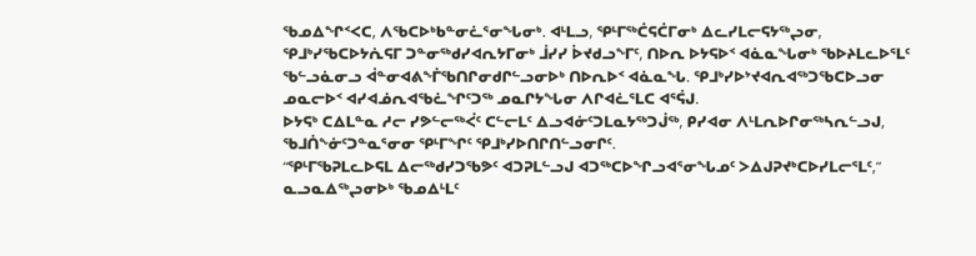ᖃᓄᐃᖏᑉᐸᑕ, ᐱᖃᑕᐅᒃᑲᓐᓂᓛᕐᓂᖓᓂᒃ. ᐊᒻᒪᓗ, ᕿᒻᒥᖅᑖᕋᑖᒥᓂᒃ ᐃᓚᓯᒪᓕᕋᔭᖅᖢᓂ, ᕿᒧᒃᓯᖃᑕᐅᔭᕇᕋᒥ ᑐᓐᓂᖅᑯᓯᐊᕆᔭᒥᓂᒃ ᒨᓯᓯ ᐆᔪᑯᓗᖕᒥᑦ, ᑎᐅᕆ ᐅᔭᕋᐅᑉ ᐊᓈᓇᖓᓂᒃ ᖃᐅᔨᒪᓚᐅᕐᒪᑦ ᖃᓪᓗᓈᓂᓗ ᐋᓐᓂᐊᕕᖕᒦᖃᑎᒋᓂᑯᒋᓪᓗᓂᐅᒃ ᑎᐅᕆᐅᑉ ᐊᓈᓇᖓ. ᕿᒧᒃᓯᐅᔾᔪᐊᕆᐊᖅᑐᖃᑕᐅᓗᓂ ᓄᓇᓕᐅᑉ ᐊᓯᐊᓅᕆᐊᖃᓛᖏᑦᑐᖅ ᓄᓇᒋᔭᖓᓂ ᐱᒋᐊᓛᕐᒪᑕ ᐊᕐᕌᒍ.
ᐅᔭᕋᒃ ᑕᐃᒪᓐᓇ ᓱᓕ ᓯᕗᓪᓕᖅᐹᑦ ᑕᓪᓕᒪᑦ ᐃᓗᐊᓃᑦᑐᒪᓇᔭᖅᑐᒎᖅ, ᑭᓯᐊᓂ ᐱᒻᒪᕆᐅᒋᓂᖅᓴᕆᓪᓗᒍ, ᖃᒧᑏᖕᓃᑦᑐᓐᓇᕐᓂᓂ ᕿᒻᒥᖏᑦ ᕿᒧᒃᓯᐅᑎᒋᑎᓪᓗᓂᒋᑦ.
“ᕿᒻᒥᖃᕈᒪᓚᐅᕋᒪ ᐃᓕᖅᑯᓯᑐᖃᕗᑦ ᐊᑐᕈᒪᓪᓗᒍ ᐊᑐᖅᑕᐅᖏᓗᐊᕐᓂᖓᓄᑦ ᐳᐃᒍᕈᔪᒃᑕᐅᓯᒪᓕᕐᒪᑦ,” ᓇᓗᓇᐃᖅᖢᓂᐅᒃ ᖃᓄᐃᒻᒪᑦ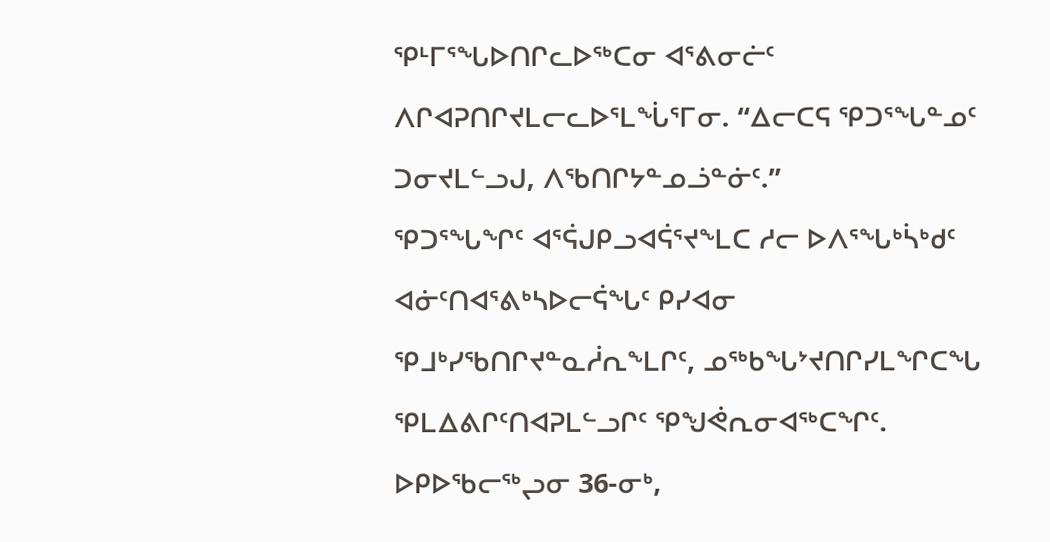ᕿᒻᒥᕐᖓᐅᑎᒋᓚᐅᖅᑕᓂ ᐊᕐᕕᓂᓖᑦ ᐱᒋᐊᕈᑎᒋᔪᒪᓕᓚᐅᕐᒪᖔᕐᒥᓂ. “ᐃᓕᑕᕋ ᕿᑐᕐᖓᓐᓄᑦ ᑐᓂᔪᒪᓪᓗᒍ, ᐱᖃᑎᒋᔭᓐᓄᓘᓐᓃᑦ.”
ᕿᑐᕐᖓᖏᑦ ᐊᕐᕌᒍᑭᓗᐊᕌᕐᔪᖕᒪᑕ ᓱᓕ ᐅᐱᕐᖓᒃᓵᒃᑯᑦ ᐊᓃᑦᑎᐊᕐᕕᒃᓴᐅᓕᕌᖓᑦ ᑭᓯᐊᓂ ᕿᒧᒃᓯᖃᑎᒋᔪᓐᓇᓲᕆᖕᒪᒋᑦ, ᓄᖅᑲᖓᔾᔪᑎᒋᓯᒪᖏᑕᖓ ᕿᒪᐃᕕᒋᑦᑎᐊᕈᒪᓪᓗᒋᑦ ᕿᖑᕚᕆᓂᐊᖅᑕᖏᑦ.
ᐅᑭᐅᖃᓕᖅᖢᓂ 36-ᓂᒃ,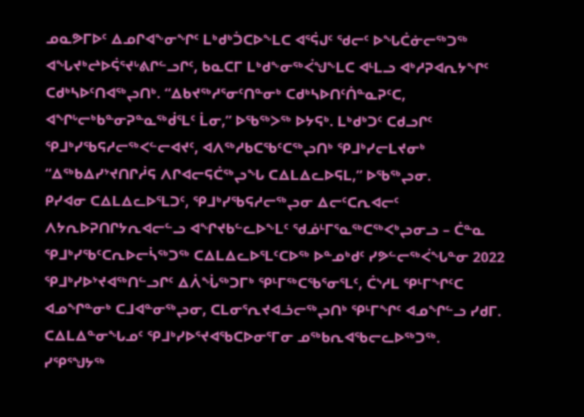ᓄᓇᕗᒥᐅᑦ ᐃᓄᒋᐊᖕᓂᖏᑦ ᒪᒃᑯᒃᑑᑕᐅᖕᒪᑕ ᐊᕐᕌᒍᑦ ᖁᓕᑦ ᐅᖓᑖᓃᓕᖅᑐᖅ ᐊᖓᔪᒃᖠᐅᕌᕐᔪᒡᕕᒋᓪᓗᒋᑦ, ᑲᓇᑕᒥ ᒪᒃᑯᖕᓂᖅᐹᖑᖕᒪᑕ ᐊᒻᒪᓗ ᐊᒃᓱᕈᐊᕆᔭᖏᑦ ᑕᑯᒃᓴᐅᑦᑎᐊᖅᖢᑎᒃ. “ᐃᑲᔪᖅᓱᕐᓂᑦᑎᓐᓂᒃ ᑕᑯᒃᓴᐅᑎᑦᑏᓐᓇᕈᑦᑕ, ᐊᖏᒡᓕᒃᑲᓐᓂᕈᓐᓇᖅᑰᕐᒪᑦ ᒫᓂ,” ᐅᖃᖅᐳᖅ ᐅᔭᕋᒃ. ᒪᒃᑯᒃᑐᑦ ᑕᑯᓗᒋᑦ ᕿᒧᒃᓯᖃᕋᓱᓕᖅᐸᓪᓕᐊᔪᑦ, ᐊᐱᖅᓱᑲᑕᖃᑦᑕᖅᖢᑎᒃ ᕿᒧᒃᓯᓕᒪᔪᓂᒃ “ᐃᖅᑲᐃᓯᔾᔪᑎᒋᓲᕋ ᐱᒋᐊᓕᕋᑖᖅᖢᖓ ᑕᐃᒪᐃᓚᐅᕋᒪ,” ᐅᖃᖅᖢᓂ.
ᑭᓯᐊᓂ ᑕᐃᒪᐃᓚᐅᕐᒪᑐᑦ, ᕿᒧᒃᓯᖃᕋᓱᓕᖅᖢᓂ ᐃᓕᑦᑕᕆᐊᓕᑦ ᐱᔭᕆᐅᕈᑎᒋᔭᕆᐊᓕᓪᓗ ᐊᖏᔪᑲᓪᓚᐅᖕᒪᑦ ᖁᓅᒻᒥᕐᓇᖅᑕᖅᐸᒃᖢᓂᓗ – ᑖᓐᓇ ᕿᒧᒃᓯᖃᑦᑕᕆᐅᓕᓵᖅᑐᖅ ᑕᐃᒪᐃᓚᐅᕐᒪᑦᑕᐅᖅ ᐅᓐᓄᒃᑯᑦ ᓯᕗᓪᓕᖅᐹᖓᓐᓂ 2022 ᕿᒧᒃᓯᐅᔾᔪᐊᖅᑎᓪᓗᒋᑦ ᐃᐲᖔᖅᑐᒥᒃ ᕿᒻᒥᖅᑕᖃᕐᓂᕐᒪᑦ, ᑖᔅᓱᒪ ᕿᒻᒥᖏᑦᑕ ᐊᓄᖏᓐᓂᒃ ᑕᒧᐊᓐᓂᖅᖢᓂ, ᑕᒪᓂᕐᕆᔪᐊᓘᓕᖅᖢᑎᒃ ᕿᒻᒥᖏᑦ ᐊᓄᖏᓪᓗ ᓯᑯᒥ. ᑕᐃᒪᐃᓐᓂᖓᓄᑦ ᕿᒧᒃᓯᐅᕐᔪᐊᖃᑕᐅᓂᕐᒥᓂ ᓄᖅᑲᕆᐊᖃᓕᓚᐅᖅᑐᖅ.
ᓯᕿᕐᖑᔭᖅ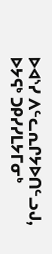ᐅᐊᔅᓯ ᐱᓪᓚᕆᒋᔭᐅᑎᓪᓗᒍ, ᐅᔭᕋᒃ ᑐᑭᓯᓯᒪᔭᒥᓂᒃ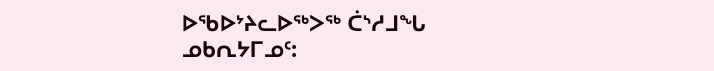ᐅᖃᐅᔾᔨᓚᐅᖅᐳᖅ ᑖᔅᓱᒧᖓ ᓄᑲᕆᔭᒥᓄᑦ: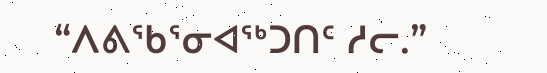“ᐱᕕᖃᕐᓂᐊᖅᑐᑎᑦ ᓱᓕ.”